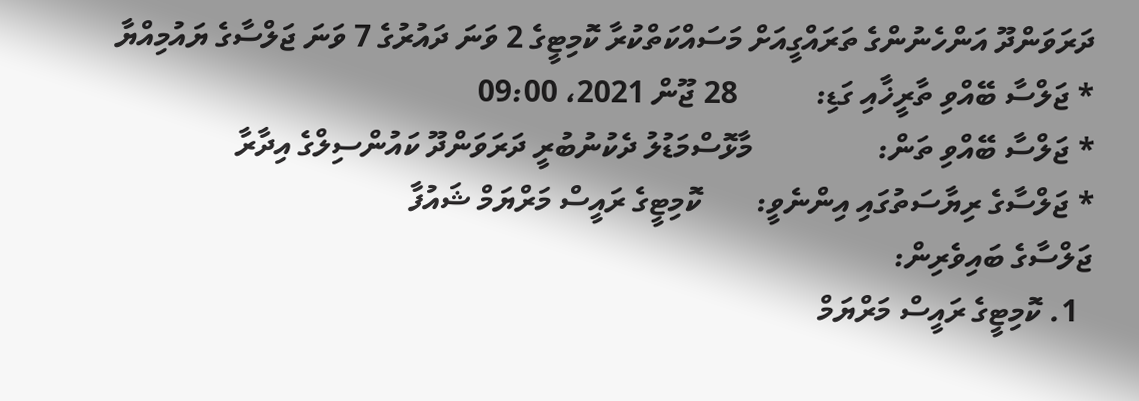ދަރަވަންދޫ އަންހެނުންގެ ތަރައްގީއަށް މަސައްކަތްކުރާ ކޮމިޓީގެ 2 ވަނަ ދައުރުގެ 7 ވަނަ ޖަލްސާގެ ޔައުމިއްޔާ
* ޖަލްސާ ބޭއްވި ތާރީޚާއި ގަޑި:          28 ޖޫން 2021، 09:00
* ޖަލްސާ ބޭއްވި ތަން:                މާޅޮސްމަޑުލު ދެކުނުބުރީ ދަރަވަންދޫ ކައުންސިލްގެ އިދާރާ
* ޖަލްސާގެ ރިޔާސަތުގައި އިންނެވީ:       ކޮމިޓީގެ ރައީސް މަރްޔަމް ޝައުފާ
ޖަލްސާގެ ބައިވެރިން:
  1. ކޮމިޓީގެ ރައީސް މަރްޔަމް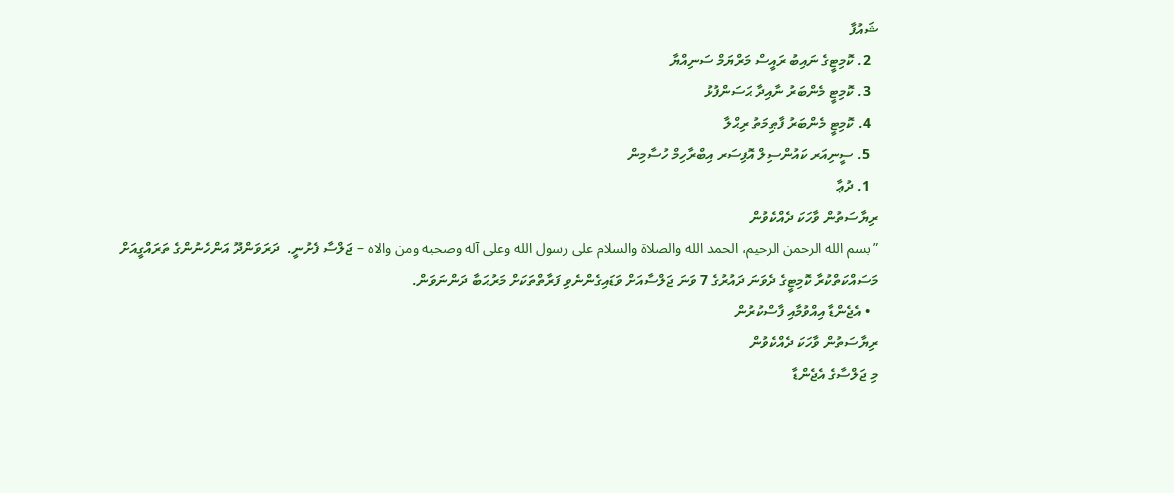ޝައުފާ
  2. ކޮމިޓީގެ ނައިބު ރައީސް މަރްޔަމް ސަނިއްޔާ
  3. ކޮމިޓީ މެންބަރު ނާއިދާ ޙަސަންފުޅު
  4. ކޮމިޓީ މެންބަރު ފާޠިމަތު ރިޙްލާ
  5. ސީނިއަރ ކައުންސިލް އޮފިސަރ އިބްރާހިމް ހުސާމިން
  1. ދުޢާ
ރިޔާސަތުން ވާހަކަ ދެއްކެވުން
”بسم الله الرحمن الرحيم، الحمد الله والصلاة والسلام على رسول الله وعلى آله وصحبه ومن والاه – ޖަލްސާ ފެށުނީ.  ދަރަވަންދޫ އަންހެނުންގެ ތަރައްގީއަށް މަސައްކަތްކުރާ ކޮމިޓީގެ ދެވަނަ ދައުރުގެ 7 ވަނަ ޖަލްސާއަށް ވަޑައިގެންނެވި ފަރާތްތަކަށް މަރުޙަބާ ދަންނަވަން.
  • އެޖެންޑާ އިއްވުމާއި ފާސްކުރުން
ރިޔާސަތުން ވާހަކަ ދެއްކެވުން
މި ޖަލްސާގެ އެޖެންޑާ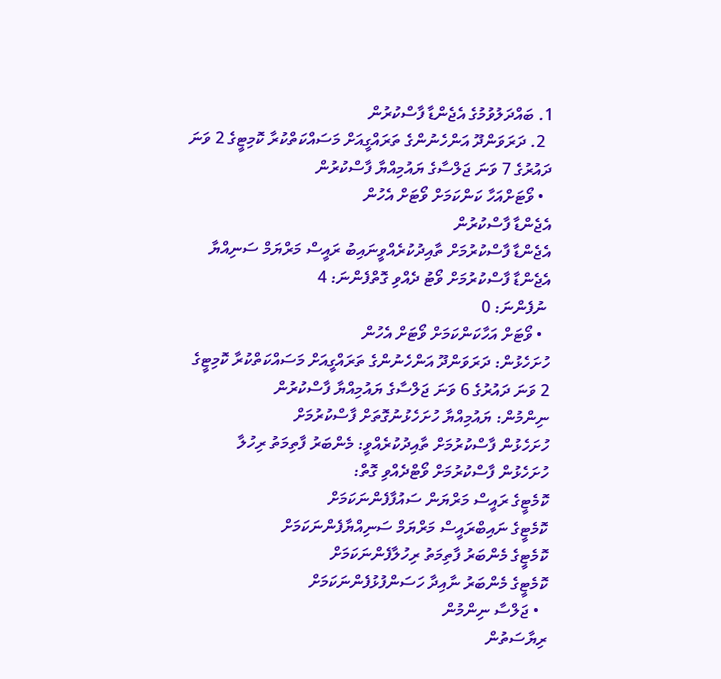1. ބައްދަލުވުމުގެ އެޖެންޑާ ފާސްކުރުން
  2. ދަރަވަންދޫ އަންހެނުންގެ ތަރައްގީއަށް މަސައްކަތްކުރާ ކޮމިޓީގެ 2 ވަނަ ދައުރުގެ 7 ވަނަ ޖަލްސާގެ ޔައުމިއްޔާ ފާސްކުރުން
  • ވޯޓަށްއަހާ ކަންކަމަށް ވޯޓަށް އެހުން
އެޖެންޑާ ފާސްކުރުން
އެޖެންޑާ ފާސްކުރުމަށް ތާއިދުކުރެއްވީނައިބު ރައީސް މަރްޔަމް ސަނިއްޔާ
އެޖެންޑާ ފާސްކުރުމަށް ވޯޓު ދެއްވި ގޮތްފެންނަ: 4
 ނުފެންނަ: 0
  • ވޯޓަށް އަހާކަންކަމަށް ވޯޓަށް އެހުން
ހުށަހެޅުން: ދަރަވަންދޫ އަންހެނުންގެ ތަރައްގީއަށް މަސައްކަތްކުރާ ކޮމިޓީގެ 2 ވަނަ ދައުރުގެ 6 ވަނަ ޖަލްސާގެ ޔައުމިއްޔާ ފާސްކުރުން
ނިންމުން: ޔައުމިއްޔާ ހުށަހެޅުނުގޮތަށް ފާސްކުރުމަށް
ހުށަހެޅުން ފާސްކުރުމަށް ތާއިދުކުރެއްވީ: މެންބަރު ފާތިމަތު ރިހުލާ
ހުށަހެޅުން ފާސްކުރުމަށް ވޯޓްދެއްވި ގޮތް:
ކޮމެޓީގެ ރައީސް މަރްޔަން ސައުފާފެންނަކަމަށް
ކޮމެޓީގެ ނައިބްރައީސް މަރްޔަމް ސަނިއްޔާފެންނަކަމަށް
ކޮމެޓީގެ މެންބަރު ފާތިމަތު ރިހުލާފެންނަކަމަށް
ކޮމެޓީގެ މެންބަރު ނާއިދާ ހަސަންފުޅުފެންނަކަމަށް
  • ޖަލްސާ ނިންމުން
ރިޔާސަތުން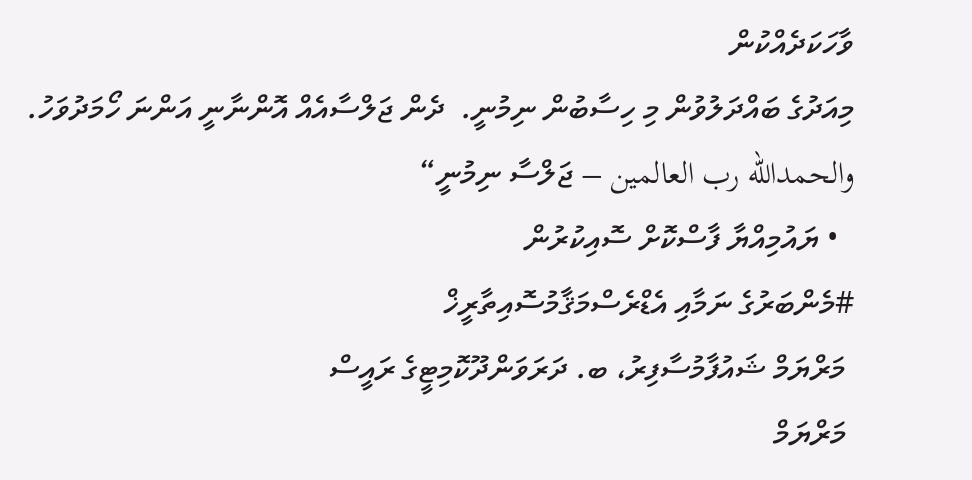ވާހަކަދެއްކުން
މިއަދުގެ ބައްދަލުވުން މި ހިސާބުން ނިމުނީ.  ދެން ޖަލްސާއެއް އޮންނާނީ އަންނަ ހޯމަދުވަހު. والحمدالله رب العالمين – ޖަލްސާ ނިމުނީ“
  • ޔައުމިއްޔާ ފާސްކޮށް ސޮއިކުރުން
#މެންބަރުގެ ނަމާއި އެޑްރެސްމަޤާމުސޮއިތާރީޚް
 މަރްޔަމް ޝައުފާމުސާފިރު، ބ. ދަރަވަންދޫކޮމިޓީގެ ރައީސް
 މަރްޔަމް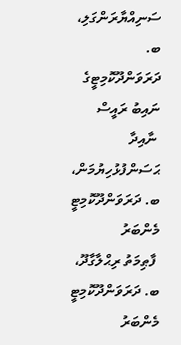ސަނިއްޔާރަންގަލި، ބ. ދަރަވަންދޫކޮމިޓީގެ ނައިބު ރައީސް
 ނާއިދާ ޙަސަންފުޅުހިޔުމަން، ބ. ދަރަވަންދޫކޮމިޓީ މެންބަރު
 ފާޠިމަތު ރިޙްލާގާދޫ، ބ. ދަރަވަންދޫކޮމިޓީ މެންބަރު